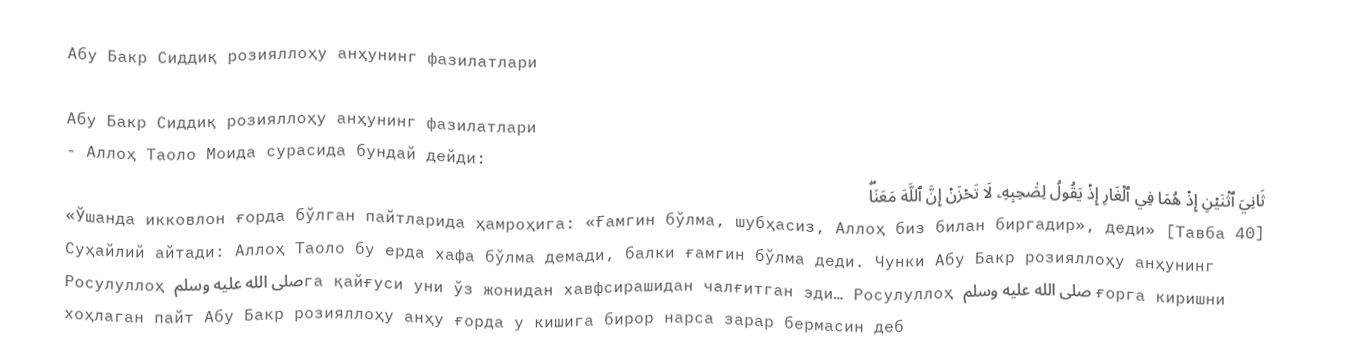Абу Бакр Сиддиқ розияллоҳу анҳунинг фазилатлари

Абу Бакр Сиддиқ розияллоҳу анҳунинг фазилатлари
- Аллоҳ Таоло Моида сурасида бундай дейди:
ثَانِيَ ٱثۡنَيۡنِ إِذۡ هُمَا فِي ٱلۡغَارِ إِذۡ يَقُولُ لِصَٰحِبِهِۦ لَا تَحۡزَنۡ إِنَّ ٱللَّهَ مَعَنَاۖ
«Ўшанда икковлон ғорда бўлган пайтларида ҳамроҳига: «Ғамгин бўлма, шубҳасиз, Аллоҳ биз билан биргадир», деди» [Тавба 40]
Суҳайлий айтади: Аллоҳ Таоло бу ерда хафа бўлма демади, балки ғамгин бўлма деди. Чунки Абу Бакр розияллоҳу анҳунинг Росулуллоҳ صلى الله عليه وسلمга қайғуси уни ўз жонидан хавфсирашидан чалғитган эди… Росулуллоҳ صلى الله عليه وسلم ғорга киришни хоҳлаган пайт Абу Бакр розияллоҳу анҳу ғорда у кишига бирор нарса зарар бермасин деб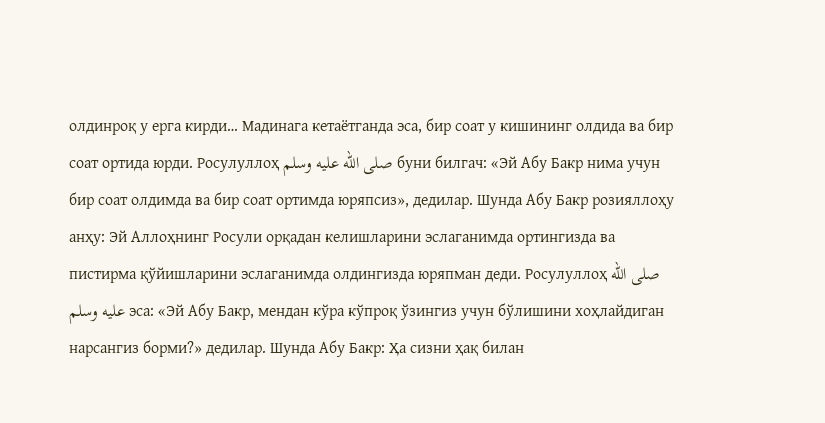олдинроқ у ерга кирди… Мадинага кетаётганда эса, бир соат у кишининг олдида ва бир соат ортида юрди. Росулуллоҳ صلى الله عليه وسلم буни билгач: «Эй Абу Бакр нима учун бир соат олдимда ва бир соат ортимда юряпсиз», дедилар. Шунда Абу Бакр розияллоҳу анҳу: Эй Аллоҳнинг Росули орқадан келишларини эслаганимда ортингизда ва пистирма қўйишларини эслаганимда олдингизда юряпман деди. Росулуллоҳ صلى الله عليه وسلم эса: «Эй Абу Бакр, мендан кўра кўпроқ ўзингиз учун бўлишини хоҳлайдиган нарсангиз борми?» дедилар. Шунда Абу Бакр: Ҳа сизни ҳақ билан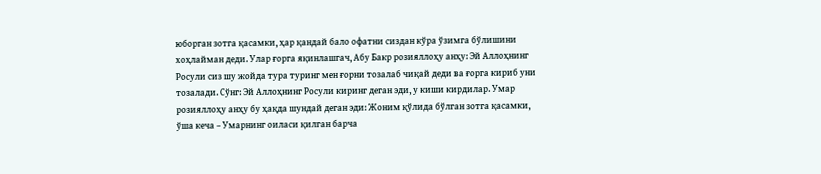юборган зотга қасамки, ҳар қандай бало офатни сиздан кўра ўзимга бўлишини хоҳлайман деди. Улар ғорга яқинлашгач, Абу Бакр розияллоҳу анҳу: Эй Аллоҳнинг Росули сиз шу жойда тура туринг мен ғорни тозалаб чиқай деди ва ғорга кириб уни тозалади. Сўнг: Эй Аллоҳнинг Росули киринг деган эди, у киши кирдилар. Умар розияллоҳу анҳу бу ҳақда шундай деган эди: Жоним қўлида бўлган зотга қасамки, ўша кеча – Умарнинг оиласи қилган барча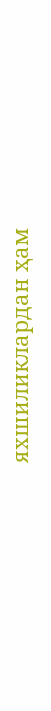яхшиликлардан ҳам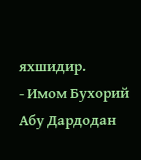яхшидир.
- Имом Бухорий Абу Дардодан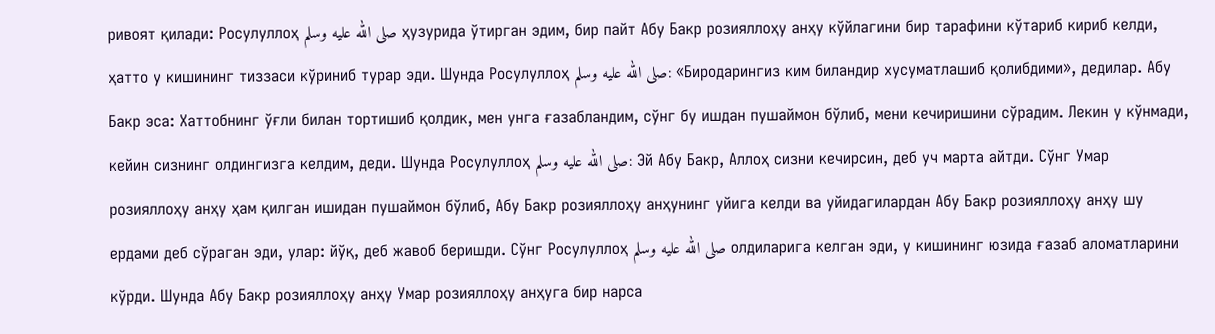ривоят қилади: Росулуллоҳ صلى الله عليه وسلم ҳузурида ўтирган эдим, бир пайт Абу Бакр розияллоҳу анҳу кўйлагини бир тарафини кўтариб кириб келди, ҳатто у кишининг тиззаси кўриниб турар эди. Шунда Росулуллоҳ صلى الله عليه وسلم: «Биродарингиз ким биландир хусуматлашиб қолибдими», дедилар. Абу Бакр эса: Хаттобнинг ўғли билан тортишиб қолдик, мен унга ғазабландим, сўнг бу ишдан пушаймон бўлиб, мени кечиришини сўрадим. Лекин у кўнмади, кейин сизнинг олдингизга келдим, деди. Шунда Росулуллоҳ صلى الله عليه وسلم: Эй Абу Бакр, Аллоҳ сизни кечирсин, деб уч марта айтди. Сўнг Умар розияллоҳу анҳу ҳам қилган ишидан пушаймон бўлиб, Абу Бакр розияллоҳу анҳунинг уйига келди ва уйидагилардан Абу Бакр розияллоҳу анҳу шу ердами деб сўраган эди, улар: йўқ, деб жавоб беришди. Сўнг Росулуллоҳ صلى الله عليه وسلم олдиларига келган эди, у кишининг юзида ғазаб аломатларини кўрди. Шунда Абу Бакр розияллоҳу анҳу Умар розияллоҳу анҳуга бир нарса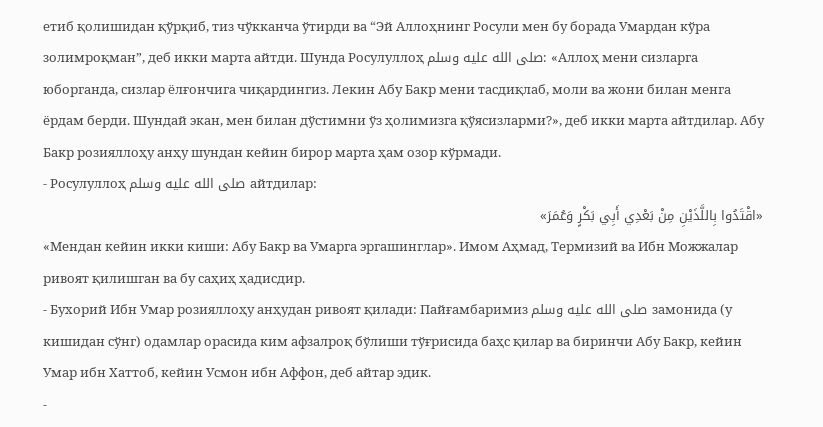етиб қолишидан қўрқиб, тиз чўкканча ўтирди ва “Эй Аллоҳнинг Росули мен бу борада Умардан кўра золимроқман”, деб икки марта айтди. Шунда Росулуллоҳ صلى الله عليه وسلم: «Аллоҳ мени сизларга юборганда, сизлар ёлғончига чиқардингиз. Лекин Абу Бакр мени тасдиқлаб, моли ва жони билан менга ёрдам берди. Шундай экан, мен билан дўстимни ўз ҳолимизга қўясизларми?», деб икки марта айтдилар. Абу Бакр розияллоҳу анҳу шундан кейин бирор марта ҳам озор кўрмади.
- Росулуллоҳ صلى الله عليه وسلم айтдилар:
«اقْتَدُوا بِاللَّذَيْنِ مِنْ بَعْدِي أَبِي بَكْرٍ وَعُمَرَ»
«Мендан кейин икки киши: Абу Бакр ва Умарга эргашинглар». Имом Аҳмад, Термизий ва Ибн Можжалар ривоят қилишган ва бу саҳиҳ ҳадисдир.
- Бухорий Ибн Умар розияллоҳу анҳудан ривоят қилади: Пайғамбаримиз صلى الله عليه وسلم замонида (у кишидан сўнг) одамлар орасида ким афзалроқ бўлиши тўғрисида баҳс қилар ва биринчи Абу Бакр, кейин Умар ибн Хаттоб, кейин Усмон ибн Аффон, деб айтар эдик.
-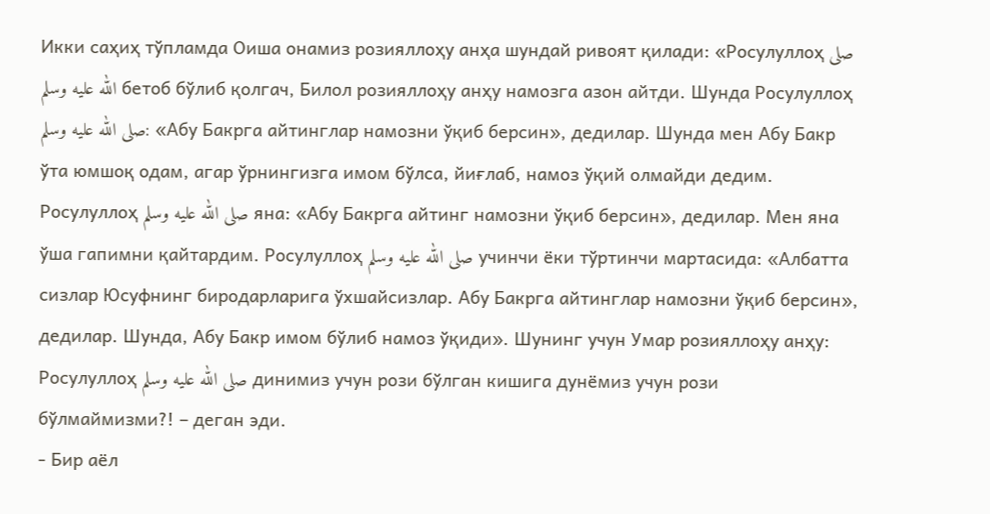Икки саҳиҳ тўпламда Оиша онамиз розияллоҳу анҳа шундай ривоят қилади: «Росулуллоҳ صلى الله عليه وسلم бетоб бўлиб қолгач, Билол розияллоҳу анҳу намозга азон айтди. Шунда Росулуллоҳ صلى الله عليه وسلم: «Абу Бакрга айтинглар намозни ўқиб берсин», дедилар. Шунда мен Абу Бакр ўта юмшоқ одам, агар ўрнингизга имом бўлса, йиғлаб, намоз ўқий олмайди дедим. Росулуллоҳ صلى الله عليه وسلم яна: «Абу Бакрга айтинг намозни ўқиб берсин», дедилар. Мен яна ўша гапимни қайтардим. Росулуллоҳ صلى الله عليه وسلم учинчи ёки тўртинчи мартасида: «Албатта сизлар Юсуфнинг биродарларига ўхшайсизлар. Абу Бакрга айтинглар намозни ўқиб берсин», дедилар. Шунда, Абу Бакр имом бўлиб намоз ўқиди». Шунинг учун Умар розияллоҳу анҳу: Росулуллоҳ صلى الله عليه وسلم динимиз учун рози бўлган кишига дунёмиз учун рози бўлмаймизми?! – деган эди.
- Бир аёл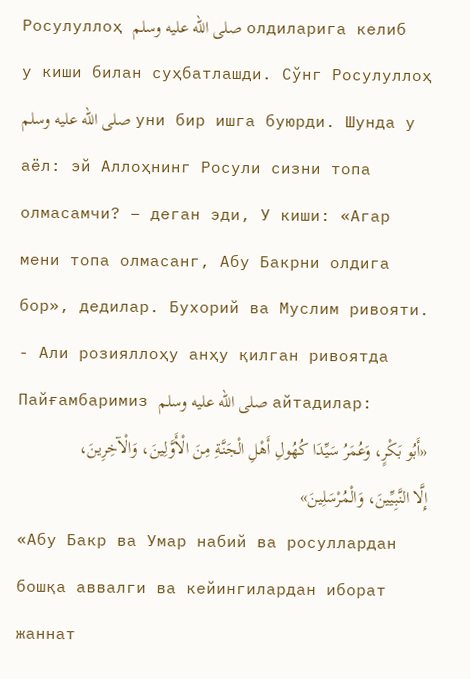Росулуллоҳ صلى الله عليه وسلم олдиларига келиб у киши билан суҳбатлашди. Сўнг Росулуллоҳ صلى الله عليه وسلم уни бир ишга буюрди. Шунда у аёл: эй Аллоҳнинг Росули сизни топа олмасамчи? – деган эди, У киши: «Агар мени топа олмасанг, Абу Бакрни олдига бор», дедилар. Бухорий ва Муслим ривояти.
- Али розияллоҳу анҳу қилган ривоятда Пайғамбаримиз صلى الله عليه وسلم айтадилар:
«أَبُو بَكْرٍ، وَعُمَرُ سَيِّدَا كُهُولِ أَهْلِ الْجَنَّةِ مِنَ الْأَوَّلِينَ، وَالْآخِرِينَ، إِلَّا النَّبِيِّينَ، وَالْمُرْسَلِينَ»
«Абу Бакр ва Умар набий ва росуллардан бошқа аввалги ва кейингилардан иборат жаннат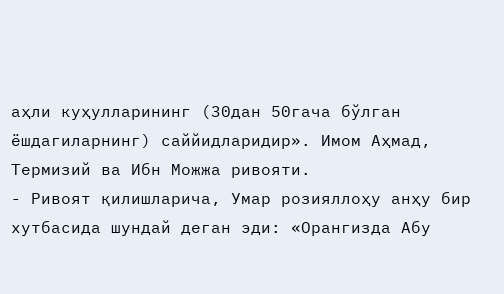аҳли куҳулларининг (30дан 50гача бўлган ёшдагиларнинг) саййидларидир». Имом Аҳмад, Термизий ва Ибн Можжа ривояти.
- Ривоят қилишларича, Умар розияллоҳу анҳу бир хутбасида шундай деган эди: «Орангизда Абу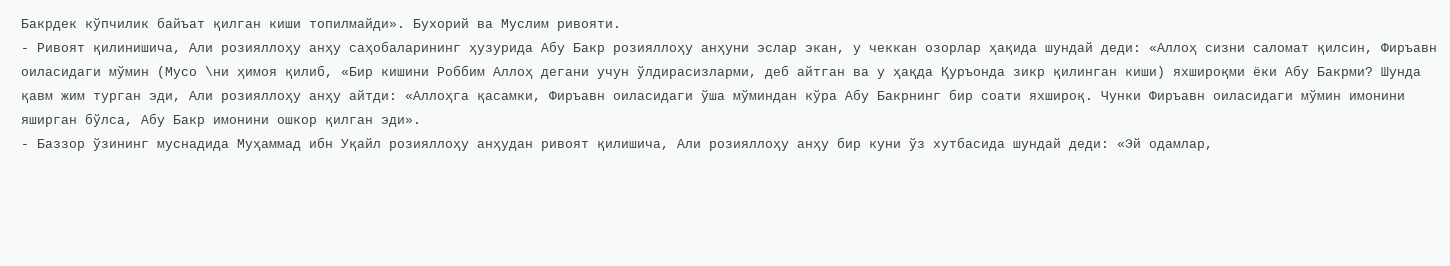Бакрдек кўпчилик байъат қилган киши топилмайди». Бухорий ва Муслим ривояти.
- Ривоят қилинишича, Али розияллоҳу анҳу саҳобаларининг ҳузурида Абу Бакр розияллоҳу анҳуни эслар экан, у чеккан озорлар ҳақида шундай деди: «Аллоҳ сизни саломат қилсин, Фиръавн оиласидаги мўмин (Мусо \ни ҳимоя қилиб, «Бир кишини Роббим Аллоҳ дегани учун ўлдирасизларми, деб айтган ва у ҳақда Қуръонда зикр қилинган киши) яхшироқми ёки Абу Бакрми? Шунда қавм жим турган эди, Али розияллоҳу анҳу айтди: «Аллоҳга қасамки, Фиръавн оиласидаги ўша мўминдан кўра Абу Бакрнинг бир соати яхшироқ. Чунки Фиръавн оиласидаги мўмин имонини яширган бўлса, Абу Бакр имонини ошкор қилган эди».
- Баззор ўзининг муснадида Муҳаммад ибн Уқайл розияллоҳу анҳудан ривоят қилишича, Али розияллоҳу анҳу бир куни ўз хутбасида шундай деди: «Эй одамлар,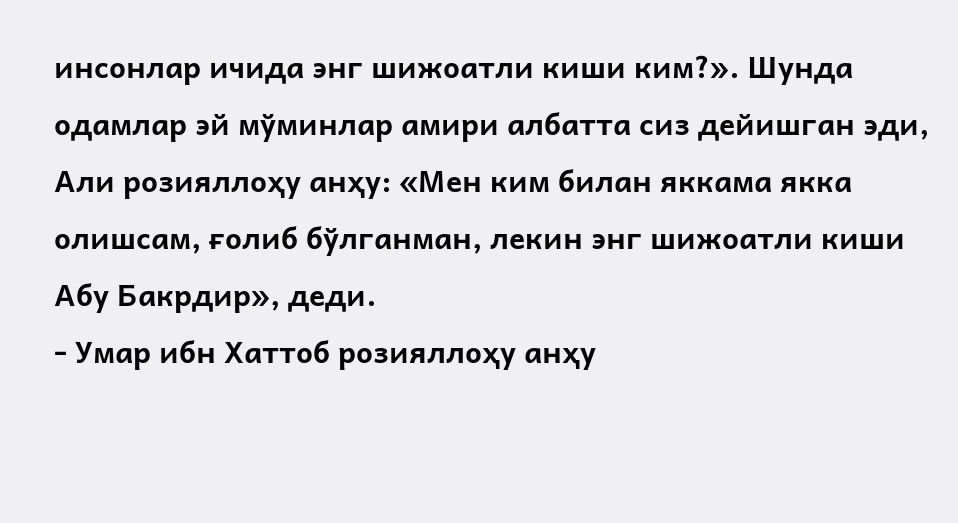инсонлар ичида энг шижоатли киши ким?». Шунда одамлар эй мўминлар амири албатта сиз дейишган эди, Али розияллоҳу анҳу: «Мен ким билан яккама якка олишсам, ғолиб бўлганман, лекин энг шижоатли киши Абу Бакрдир», деди.
- Умар ибн Хаттоб розияллоҳу анҳу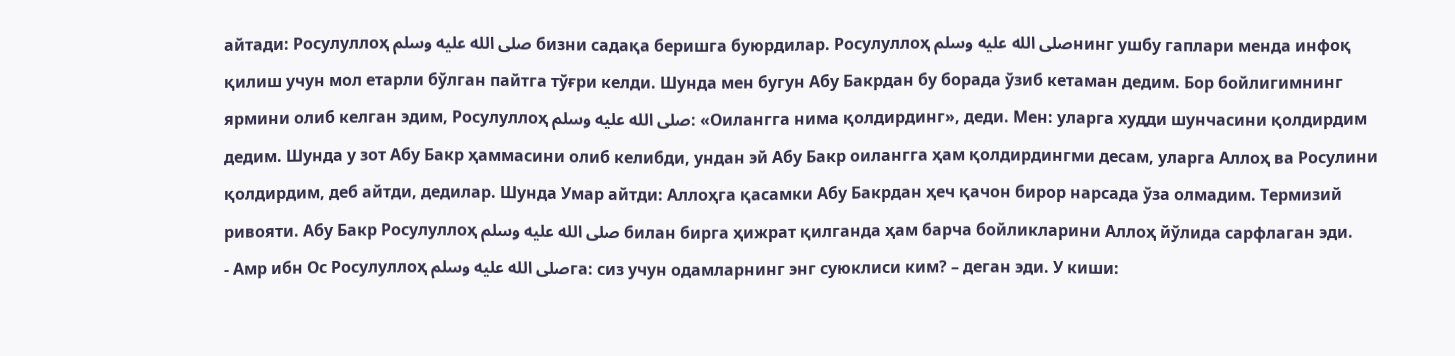айтади: Росулуллоҳ صلى الله عليه وسلم бизни садақа беришга буюрдилар. Росулуллоҳ صلى الله عليه وسلمнинг ушбу гаплари менда инфоқ қилиш учун мол етарли бўлган пайтга тўғри келди. Шунда мен бугун Абу Бакрдан бу борада ўзиб кетаман дедим. Бор бойлигимнинг ярмини олиб келган эдим, Росулуллоҳ صلى الله عليه وسلم: «Оилангга нима қолдирдинг», деди. Мен: уларга худди шунчасини қолдирдим дедим. Шунда у зот Абу Бакр ҳаммасини олиб келибди, ундан эй Абу Бакр оилангга ҳам қолдирдингми десам, уларга Аллоҳ ва Росулини қолдирдим, деб айтди, дедилар. Шунда Умар айтди: Аллоҳга қасамки Абу Бакрдан ҳеч қачон бирор нарсада ўза олмадим. Термизий ривояти. Абу Бакр Росулуллоҳ صلى الله عليه وسلم билан бирга ҳижрат қилганда ҳам барча бойликларини Аллоҳ йўлида сарфлаган эди.
- Амр ибн Ос Росулуллоҳ صلى الله عليه وسلمга: сиз учун одамларнинг энг суюклиси ким? – деган эди. У киши: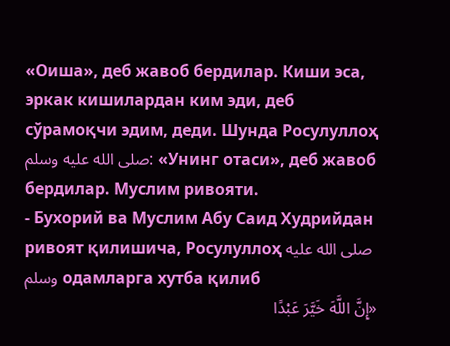«Оиша», деб жавоб бердилар. Киши эса, эркак кишилардан ким эди, деб сўрамоқчи эдим, деди. Шунда Росулуллоҳ صلى الله عليه وسلم: «Унинг отаси», деб жавоб бердилар. Муслим ривояти.
- Бухорий ва Муслим Абу Саид Худрийдан ривоят қилишича, Росулуллоҳ صلى الله عليه وسلم одамларга хутба қилиб
«إِنَّ اللَّهَ خَيَّرَ عَبْدًا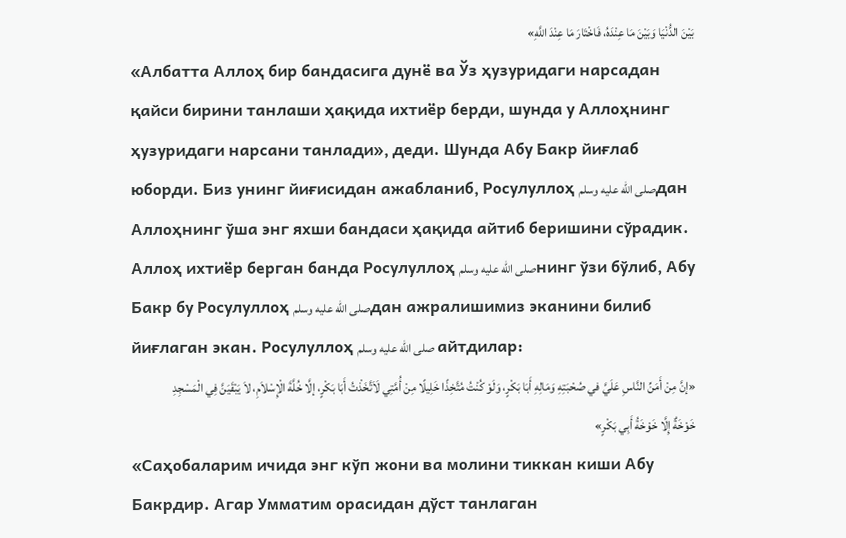بَيْنَ الدُّنْيَا وَبَيْنَ مَا عِنْدَهُ، فَاخْتَارَ مَا عِنْدَ اللَّهِ»
«Албатта Аллоҳ бир бандасига дунё ва Ўз ҳузуридаги нарсадан қайси бирини танлаши ҳақида ихтиёр берди, шунда у Аллоҳнинг ҳузуридаги нарсани танлади», деди. Шунда Абу Бакр йиғлаб юборди. Биз унинг йиғисидан ажабланиб, Росулуллоҳ صلى الله عليه وسلمдан Аллоҳнинг ўша энг яхши бандаси ҳақида айтиб беришини сўрадик. Аллоҳ ихтиёр берган банда Росулуллоҳ صلى الله عليه وسلمнинг ўзи бўлиб, Абу Бакр бу Росулуллоҳ صلى الله عليه وسلمдан ажралишимиз эканини билиб йиғлаган экан. Росулуллоҳ صلى الله عليه وسلم айтдилар:
«إنَّ مِنْ أَمَنِّ النَّاسِ عَلَيَّ في صُحْبَتِهِ وَمَالِهِ أَبَا بَكْرٍ، وَلَوْ كُنْتُ مُتَّخِذًا خَلِيلًا مِنْ أُمَّتِي لَاَتَّخَذْتُ أَبَا بَكْرٍ، إلَّا خُلَّةَ الْإِسْلاَمِ، لاَ يَبْقَيَنَّ فِي الْمَسْجِدِ خَوْخَةٌ إِلَّا خَوْخَةُ أَبِي بَكْرٍ»
«Саҳобаларим ичида энг кўп жони ва молини тиккан киши Абу Бакрдир. Агар Умматим орасидан дўст танлаган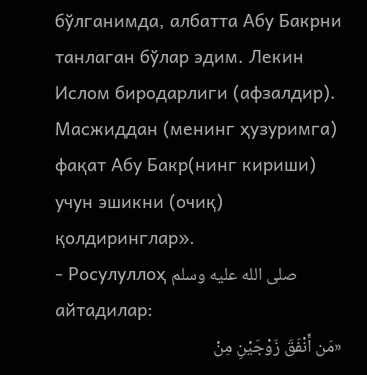бўлганимда, албатта Абу Бакрни танлаган бўлар эдим. Лекин Ислом биродарлиги (афзалдир). Масжиддан (менинг ҳузуримга) фақат Абу Бакр(нинг кириши) учун эшикни (очиқ) қолдиринглар».
- Росулуллоҳ صلى الله عليه وسلم айтадилар:
«مَن أَنْفَقَ زَوْجَيْنِ مِنْ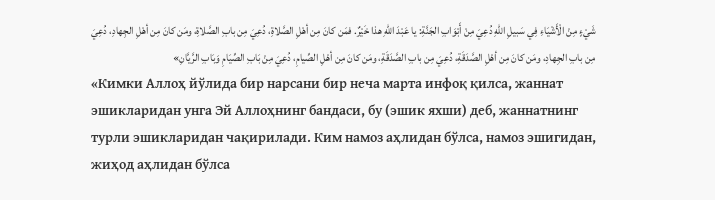شَيْءٍ مِنْ الْأَشْيَاءِ فِي سَبيلِ اللهِ دُعِيَ مِنْ أَبْوَابِ الجَنَّةِ: يا عَبْدَ اللهِ هذا خَيْرٌ. فمَن كانَ مِن أهْلِ الصَّلاةِ، دُعِيَ مِن بابِ الصَّلاةِ، ومَن كانَ مِن أهْلِ الجِهادِ، دُعِيَ مِن بابِ الجِهادِ، ومَن كانَ مِن أهْلِ الصَّدَقَةِ، دُعِيَ مِن بابِ الصَّدَقَةِ، ومَن كانَ مِن أهْلِ الصِّيامِ، دُعِيَ مِنْ بَابِ الصِّيَامِ وَبَابِ الرَّيَّانِ»
«Кимки Аллоҳ йўлида бир нарсани бир неча марта инфоқ қилса, жаннат эшикларидан унга Эй Аллоҳнинг бандаси, бу (эшик яхши) деб, жаннатнинг турли эшикларидан чақирилади. Ким намоз аҳлидан бўлса, намоз эшигидан, жиҳод аҳлидан бўлса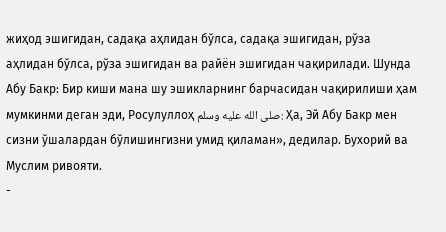жиҳод эшигидан, садақа аҳлидан бўлса, садақа эшигидан, рўза аҳлидан бўлса, рўза эшигидан ва райён эшигидан чақирилади. Шунда Абу Бакр: Бир киши мана шу эшикларнинг барчасидан чақирилиши ҳам мумкинми деган эди, Росулуллоҳ صلى الله عليه وسلم: Ҳа, Эй Абу Бакр мен сизни ўшалардан бўлишингизни умид қиламан», дедилар. Бухорий ва Муслим ривояти.
-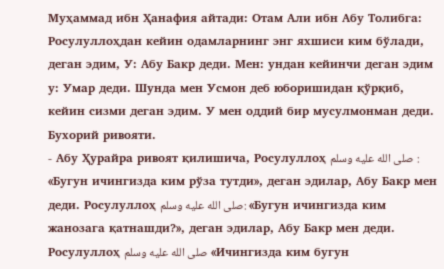Муҳаммад ибн Ҳанафия айтади: Отам Али ибн Абу Толибга: Росулуллоҳдан кейин одамларнинг энг яхшиси ким бўлади, деган эдим, У: Абу Бакр деди. Мен: ундан кейинчи деган эдим у: Умар деди. Шунда мен Усмон деб юборишидан қўрқиб, кейин сизми деган эдим. У мен оддий бир мусулмонман деди. Бухорий ривояти.
- Абу Ҳурайра ривоят қилишича, Росулуллоҳ صلى الله عليه وسلم : «Бугун ичингизда ким рўза тутди», деган эдилар, Абу Бакр мен деди. Росулуллоҳ صلى الله عليه وسلم: «Бугун ичингизда ким жанозага қатнашди?», деган эдилар, Абу Бакр мен деди. Росулуллоҳ صلى الله عليه وسلم «Ичингизда ким бугун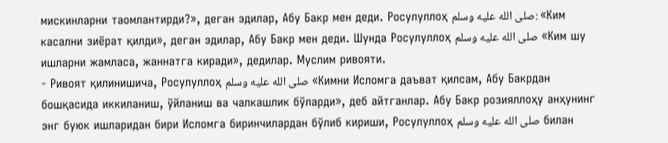мискинларни таомлантирди?», деган эдилар, Абу Бакр мен деди. Росулуллоҳ صلى الله عليه وسلم: «Ким касални зиёрат қилди», деган эдилар, Абу Бакр мен деди. Шунда Росулуллоҳ صلى الله عليه وسلم «Ким шу ишларни жамласа, жаннатга киради», дедилар. Муслим ривояти.
- Ривоят қилинишича, Росулуллоҳ صلى الله عليه وسلم «Кимни Исломга даъват қилсам, Абу Бакрдан бошқасида иккиланиш, ўйланиш ва чалкашлик бўларди», деб айтганлар. Абу Бакр розияллоҳу анҳунинг энг буюк ишларидан бири Исломга биринчилардан бўлиб кириши, Росулуллоҳ صلى الله عليه وسلم билан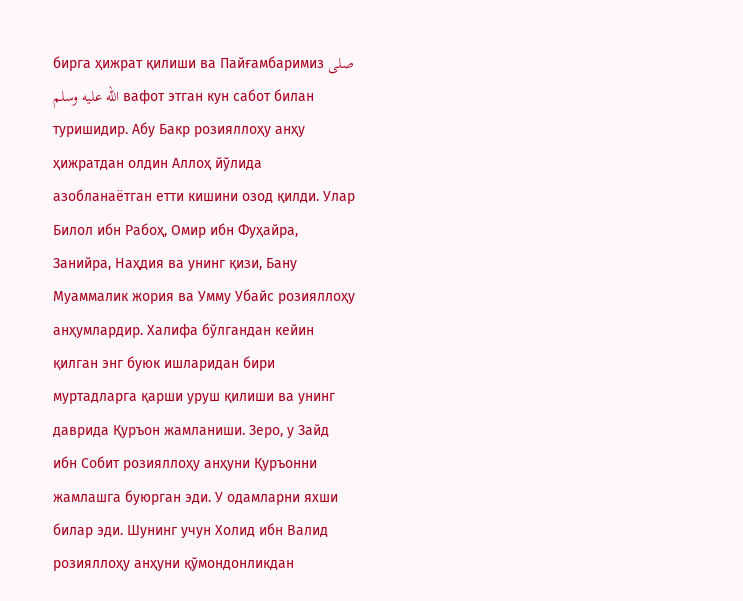бирга ҳижрат қилиши ва Пайғамбаримиз صلى الله عليه وسلم вафот этган кун сабот билан туришидир. Абу Бакр розияллоҳу анҳу ҳижратдан олдин Аллоҳ йўлида азобланаётган етти кишини озод қилди. Улар Билол ибн Рабоҳ, Омир ибн Фуҳайра, Занийра, Наҳдия ва унинг қизи, Бану Муаммалик жория ва Умму Убайс розияллоҳу анҳумлардир. Халифа бўлгандан кейин қилган энг буюк ишларидан бири муртадларга қарши уруш қилиши ва унинг даврида Қуръон жамланиши. Зеро, у Зайд ибн Собит розияллоҳу анҳуни Қуръонни жамлашга буюрган эди. У одамларни яхши билар эди. Шунинг учун Холид ибн Валид розияллоҳу анҳуни қўмондонликдан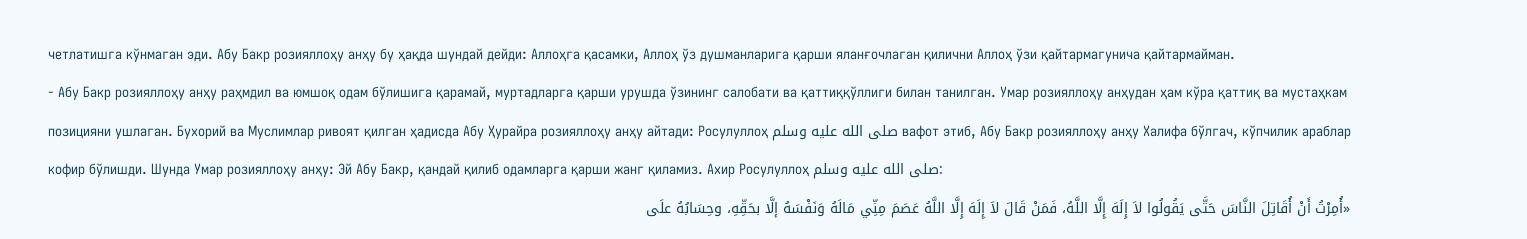четлатишга кўнмаган эди. Абу Бакр розияллоҳу анҳу бу ҳақда шундай дейди: Аллоҳга қасамки, Аллоҳ ўз душманларига қарши яланғочлаган қилични Аллоҳ ўзи қайтармагунича қайтармайман.
- Абу Бакр розияллоҳу анҳу раҳмдил ва юмшоқ одам бўлишига қарамай, муртадларга қарши урушда ўзининг салобати ва қаттиққўллиги билан танилган. Умар розияллоҳу анҳудан ҳам кўра қаттиқ ва мустаҳкам позицияни ушлаган. Бухорий ва Муслимлар ривоят қилган ҳадисда Абу Ҳурайра розияллоҳу анҳу айтади: Росулуллоҳ صلى الله عليه وسلم вафот этиб, Абу Бакр розияллоҳу анҳу Халифа бўлгач, кўпчилик араблар кофир бўлишди. Шунда Умар розияллоҳу анҳу: Эй Абу Бакр, қандай қилиб одамларга қарши жанг қиламиз. Ахир Росулуллоҳ صلى الله عليه وسلم:
«أُمِرْتُ أَنْ أُقَاتِلَ النَّاسَ حَتَّى يَقُولُوا لاَ إِلَهَ إِلَّا اللَّهُ، فَمَنْ قَالَ لاَ إِلَهَ إِلَّا اللَّهُ عَصَمَ مِنِّي مَالَهُ وَنَفْسَهُ إلَّا بحَقِّهِ، وحِسَابُهُ علَى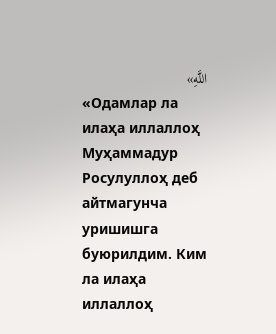اللَّهِ»
«Одамлар ла илаҳа иллаллоҳ Муҳаммадур Росулуллоҳ деб айтмагунча уришишга буюрилдим. Ким ла илаҳа иллаллоҳ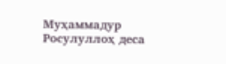Муҳаммадур Росулуллоҳ деса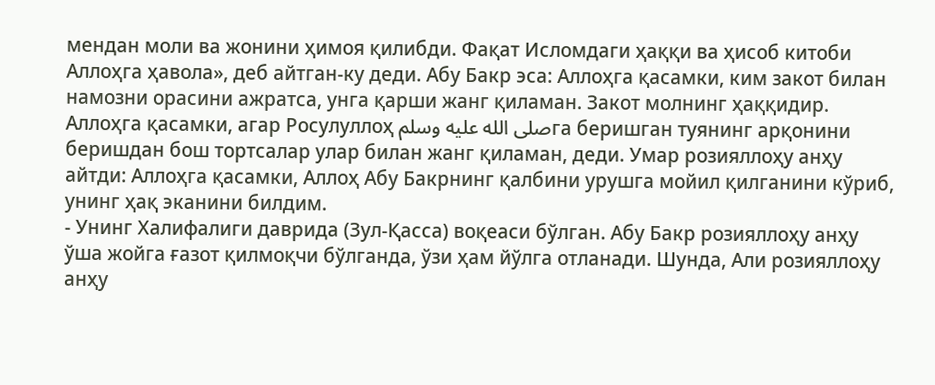мендан моли ва жонини ҳимоя қилибди. Фақат Исломдаги ҳаққи ва ҳисоб китоби Аллоҳга ҳавола», деб айтган-ку деди. Абу Бакр эса: Аллоҳга қасамки, ким закот билан намозни орасини ажратса, унга қарши жанг қиламан. Закот молнинг ҳаққидир. Аллоҳга қасамки, агар Росулуллоҳ صلى الله عليه وسلمга беришган туянинг арқонини беришдан бош тортсалар улар билан жанг қиламан, деди. Умар розияллоҳу анҳу айтди: Аллоҳга қасамки, Аллоҳ Абу Бакрнинг қалбини урушга мойил қилганини кўриб, унинг ҳақ эканини билдим.
- Унинг Халифалиги даврида (Зул-Қасса) воқеаси бўлган. Абу Бакр розияллоҳу анҳу ўша жойга ғазот қилмоқчи бўлганда, ўзи ҳам йўлга отланади. Шунда, Али розияллоҳу анҳу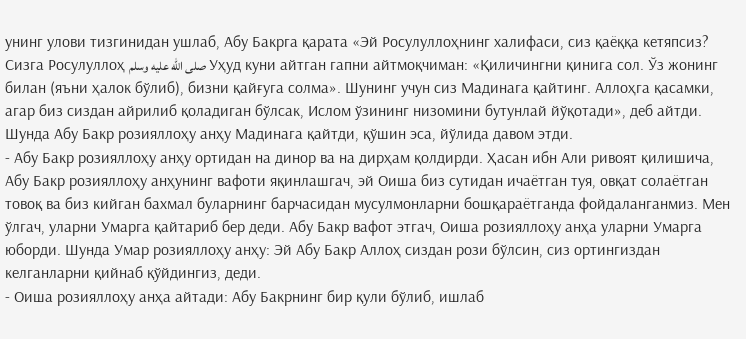унинг улови тизгинидан ушлаб, Абу Бакрга қарата «Эй Росулуллоҳнинг халифаси, сиз қаёққа кетяпсиз? Сизга Росулуллоҳ صلى الله عليه وسلم Уҳуд куни айтган гапни айтмоқчиман: «Қиличингни қинига сол. Ўз жонинг билан (яъни ҳалок бўлиб), бизни қайғуга солма». Шунинг учун сиз Мадинага қайтинг. Аллоҳга қасамки, агар биз сиздан айрилиб қоладиган бўлсак, Ислом ўзининг низомини бутунлай йўқотади», деб айтди. Шунда Абу Бакр розияллоҳу анҳу Мадинага қайтди, қўшин эса, йўлида давом этди.
- Абу Бакр розияллоҳу анҳу ортидан на динор ва на дирҳам қолдирди. Ҳасан ибн Али ривоят қилишича, Абу Бакр розияллоҳу анҳунинг вафоти яқинлашгач, эй Оиша биз сутидан ичаётган туя, овқат солаётган товоқ ва биз кийган бахмал буларнинг барчасидан мусулмонларни бошқараётганда фойдаланганмиз. Мен ўлгач, уларни Умарга қайтариб бер деди. Абу Бакр вафот этгач, Оиша розияллоҳу анҳа уларни Умарга юборди. Шунда Умар розияллоҳу анҳу: Эй Абу Бакр Аллоҳ сиздан рози бўлсин, сиз ортингиздан келганларни қийнаб қўйдингиз, деди.
- Оиша розияллоҳу анҳа айтади: Абу Бакрнинг бир қули бўлиб, ишлаб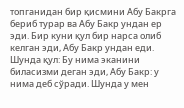топганидан бир қисмини Абу Бакрга бериб турар ва Абу Бакр ундан ер эди. Бир куни қул бир нарса олиб келган эди, Абу Бакр ундан еди. Шунда қул: Бу нима эканини биласизми деган эди, Абу Бакр: у нима деб сўради. Шунда у мен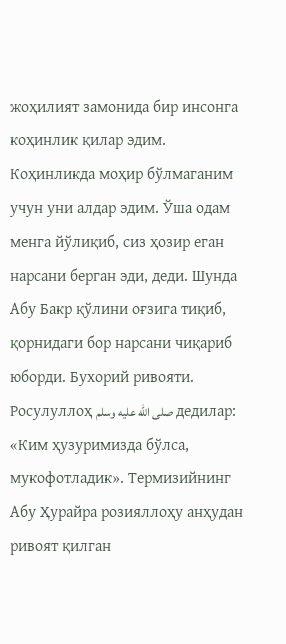жоҳилият замонида бир инсонга коҳинлик қилар эдим. Коҳинликда моҳир бўлмаганим учун уни алдар эдим. Ўша одам менга йўлиқиб, сиз ҳозир еган нарсани берган эди, деди. Шунда Абу Бакр қўлини оғзига тиқиб, қорнидаги бор нарсани чиқариб юборди. Бухорий ривояти.
Росулуллоҳ صلى الله عليه وسلم дедилар: «Ким ҳузуримизда бўлса, мукофотладик». Термизийнинг Абу Ҳурайра розияллоҳу анҳудан ривоят қилган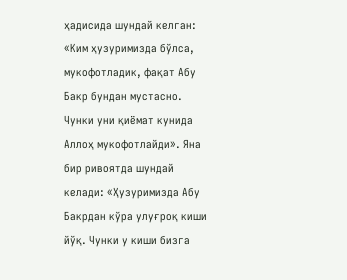ҳадисида шундай келган: «Ким ҳузуримизда бўлса, мукофотладик, фақат Абу Бакр бундан мустасно. Чунки уни қиёмат кунида Аллоҳ мукофотлайди». Яна бир ривоятда шундай келади: «Ҳузуримизда Абу Бакрдан кўра улуғроқ киши йўқ. Чунки у киши бизга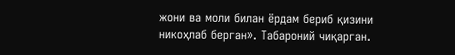жони ва моли билан ёрдам бериб қизини никоҳлаб берган». Табароний чиқарган.